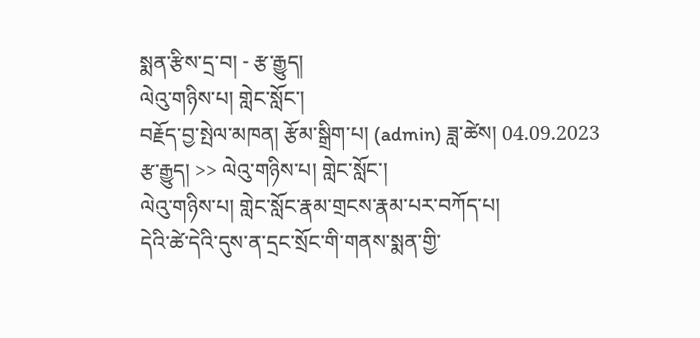སྨན་རྩིས་དྲ་བ། - རྩ་རྒྱུད།
ལེའུ་གཉིས་པ། གླེང་སློང་།
བརྗོད་བྱ་སྤེལ་མཁན། རྩོམ་སྒྲིག་པ། (admin) ཟླ་ཚེས། 04.09.2023
རྩ་རྒྱུད། >> ལེའུ་གཉིས་པ། གླེང་སློང་།
ལེའུ་གཉིས་པ། གླེང་སློང་རྣམ་གྲངས་རྣམ་པར་བཀོད་པ།
དེའི་ཚེ་དེའི་དུས་ན་དྲང་སྲོང་གི་གནས་སྨན་གྱི་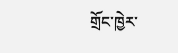གྲོང་ཁྱེར་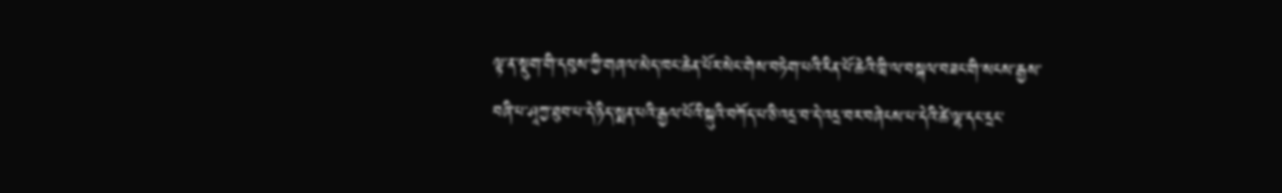ལྟ་ན་སྡུག་གི་དབུས་ཀྱི་གཞལ་མེད་ཁང་ཆེན་པོར་སེང་གེས་བཏེག་པའི་རིན་པོ་ཆེའི་ཁྲི་ལ་བསྐལ་བཟང་གི་སངས་རྒྱས་བཞི་པ་ཤཱཀྱ་ཐུབ་པ་དེ་ཉིད་སྨན་པའི་རྒྱལ་པོའི་སྐུའི་བཀོད་པ་ཅི་འདྲ་བ་དེ་འདྲ་བར་བཞེངས་པ་དེའི་ཚེ་ལྷ་དང་དྲང་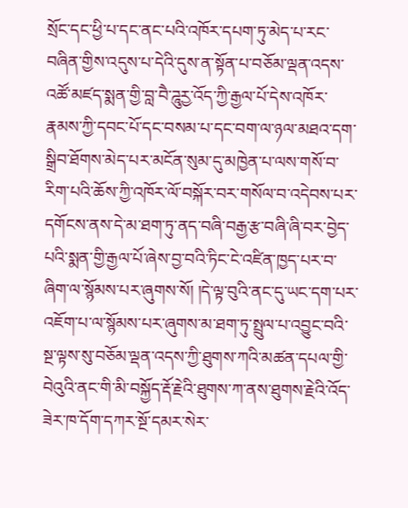སྲོང་དང་ཕྱི་པ་དང་ནང་པའི་འཁོར་དཔག་ཏུ་མེད་པ་རང་བཞིན་གྱིས་འདུས་པ་དེའི་དུས་ན་སྟོན་པ་བཅོམ་ལྡན་འདས་འཚོ་མཛད་སྨན་གྱི་བླ་བཻ་ཌཱུརྱ་འོད་ཀྱི་རྒྱལ་པོ་དེས་འཁོར་རྣམས་ཀྱི་དབང་པོ་དང་བསམ་པ་དང་བག་ལ་ཉལ་མཐའ་དག་སྒྲིབ་ཐོགས་མེད་པར་མངོན་སུམ་དུ་མཁྱེན་པ་ལས་གསོ་བ་རིག་པའི་ཆོས་ཀྱི་འཁོར་ལོ་བསྐོར་བར་གསོལ་བ་འདེབས་པར་དགོངས་ནས་དེ་མ་ཐག་ཏུ་ནད་བཞི་བརྒྱ་རྩ་བཞི་ཞི་བར་བྱེད་པའི་སྨན་གྱི་རྒྱལ་པོ་ཞེས་བྱ་བའི་ཏིང་ངེ་འཛིན་ཁྱད་པར་བ་ཞིག་ལ་སྙོམས་པར་ཞུགས་སོ། །དེ་ལྟ་བུའི་ནང་དུ་ཡང་དག་པར་འཇོག་པ་ལ་སྙོམས་པར་ཞུགས་མ་ཐག་ཏུ་སྤྲུལ་པ་འབྱུང་བའི་སྔ་ལྟས་སུ་བཅོམ་ལྡན་འདས་ཀྱི་ཐུགས་ཀའི་མཚན་དཔལ་གྱི་བེའུའི་ནང་གི་མི་བསྐྱོད་རྡོ་རྗེའི་ཐུགས་ཀ་ནས་ཐུགས་རྗེའི་འོད་ཟེར་ཁ་དོག་དཀར་སྔོ་དམར་སེར་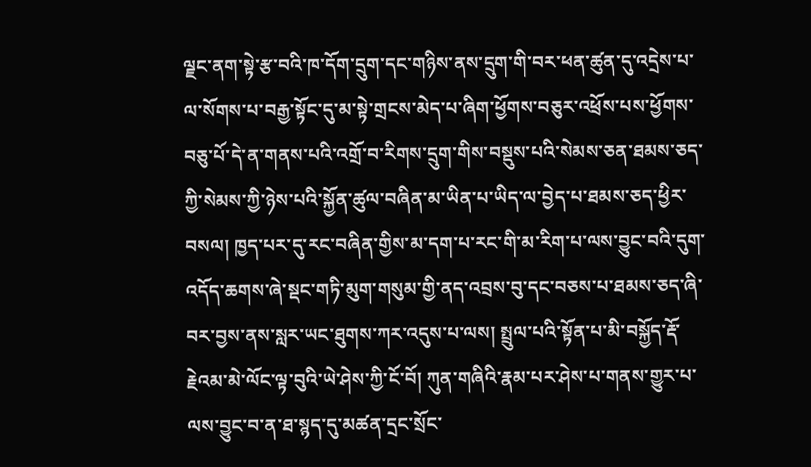ལྗང་ནག་སྟེ་རྩ་བའི་ཁ་དོག་དྲུག་དང་གཉིས་ནས་དྲུག་གི་བར་ཕན་ཚུན་དུ་འདྲེས་པ་ལ་སོགས་པ་བརྒྱ་སྟོང་དུ་མ་སྟེ་གྲངས་མེད་པ་ཞིག་ཕྱོགས་བཅུར་འཕྲོས་པས་ཕྱོགས་བཅུ་པོ་དེ་ན་གནས་པའི་འགྲོ་བ་རིགས་དྲུག་གིས་བསྡུས་པའི་སེམས་ཅན་ཐམས་ཅད་ཀྱི་སེམས་ཀྱི་ཉེས་པའི་སྐྱོན་ཚུལ་བཞིན་མ་ཡིན་པ་ཡིད་ལ་བྱེད་པ་ཐམས་ཅད་ཕྱིར་བསལ། ཁྱད་པར་དུ་རང་བཞིན་གྱིས་མ་དག་པ་རང་གི་མ་རིག་པ་ལས་བྱུང་བའི་དུག་འདོད་ཆགས་ཞེ་སྡང་གཏི་མུག་གསུམ་གྱི་ནད་འབྲས་བུ་དང་བཅས་པ་ཐམས་ཅད་ཞི་བར་བྱས་ནས་སླར་ཡང་ཐུགས་ཀར་འདུས་པ་ལས། སྤྲུལ་པའི་སྟོན་པ་མི་བསྐྱོད་རྡོ་རྗེའམ་མེ་ལོང་ལྟ་བུའི་ཡེ་ཤེས་ཀྱི་ངོ་བོ། ཀུན་གཞིའི་རྣམ་པར་ཤེས་པ་གནས་གྱུར་པ་ལས་བྱུང་བ་ན་ཐ་སྙད་དུ་མཚན་དྲང་སྲོང་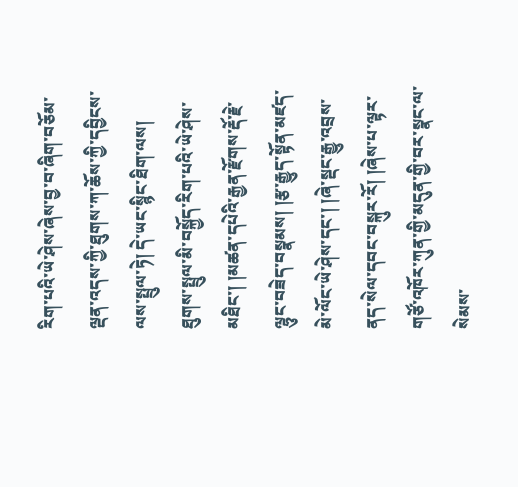རིག་པའི་ཡེ་ཤེས་ཞེས་བྱ་བ་ཞིག་བཅོམ་ལྡན་འདས་ཀྱི་ཐུགས་ཀ་ཆོས་ཀྱི་དབྱིངས་ལས་སྤྲུལ་ཏེ། དེ་ཡང་སྙིང་ཐིག་ལས། ཐུགས་སྤྲུལ་མི་བསྐྱོད་རིག་པའི་ཡེ་ཤེས་མཐིང་། །མཚན་དཔེའི་རྒྱན་རྫོགས་རྡོ་རྗེ་ལྷུང་བཟེད་བསྣམས། །རྩ་རྒྱུད་སྟོན་མཛད་མེ་ལོང་ཡེ་ཤེས་དང་། །ཞེ་སྡང་རྒྱུ་འབྲས་ནད་སེལ་དབང་བསྐུར་རོ། །ཞེས་པ་ལྟར་གཙོ་འཁོར་ཀུན་གྱི་མདུན་གྱི་བར་སྣང་ལ་སེམས་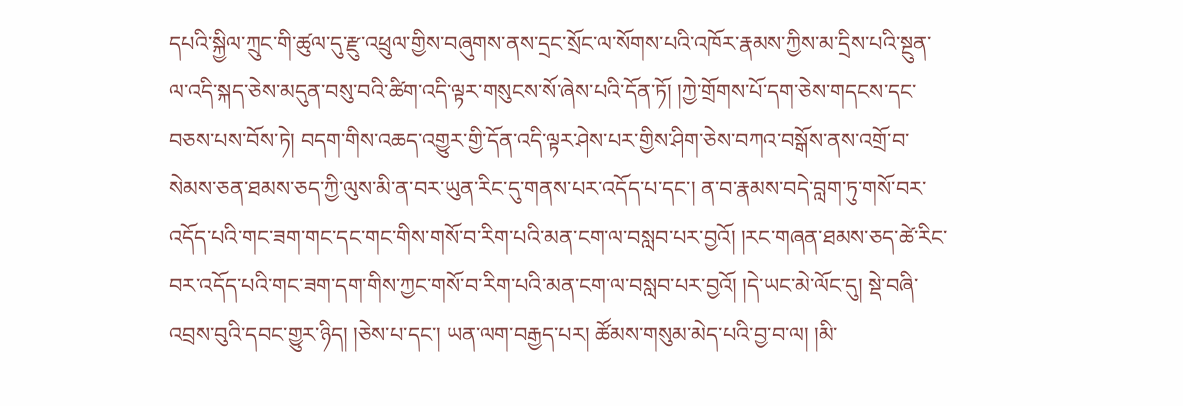དཔའི་སྐྱིལ་ཀྲུང་གི་ཚུལ་དུ་རྫུ་འཕྲུལ་གྱིས་བཞུགས་ནས་དྲང་སྲོང་ལ་སོགས་པའི་འཁོར་རྣམས་ཀྱིས་མ་དྲིས་པའི་སྔུན་ལ་འདི་སྐད་ཅེས་མདུན་བསུ་བའི་ཚིག་འདི་ལྟར་གསུངས་སོ་ཞེས་པའི་དོན་ཏོ། །ཀྱེ་གྲོགས་པོ་དག་ཅེས་གདངས་དང་བཅས་པས་བོས་ཏེ། བདག་གིས་འཆད་འགྱུར་གྱི་དོན་འདི་ལྟར་ཤེས་པར་གྱིས་ཤིག་ཅེས་བཀའ་བསྒོས་ནས་འགྲོ་བ་སེམས་ཅན་ཐམས་ཅད་ཀྱི་ལུས་མི་ན་བར་ཡུན་རིང་དུ་གནས་པར་འདོད་པ་དང་། ན་བ་རྣམས་བདེ་བླག་ཏུ་གསོ་བར་འདོད་པའི་གང་ཟག་གང་དང་གང་གིས་གསོ་བ་རིག་པའི་མན་ངག་ལ་བསླབ་པར་བྱའོ། །རང་གཞན་ཐམས་ཅད་ཚེ་རིང་བར་འདོད་པའི་གང་ཟག་དག་གིས་ཀྱང་གསོ་བ་རིག་པའི་མན་ངག་ལ་བསླབ་པར་བྱའོ། །དེ་ཡང་མེ་ལོང་དུ། སྡེ་བཞི་འབྲས་བུའི་དབང་གྱུར་ཉིད། །ཅེས་པ་དང་། ཡན་ལག་བརྒྱད་པར། ཚོམས་གསུམ་མེད་པའི་བྱ་བ་ལ། །མི་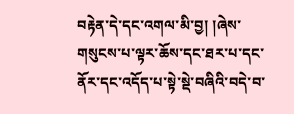བརྟེན་དེ་དང་འགལ་མི་བྱ། །ཞེས་གསུངས་པ་ལྟར་ཆོས་དང་ཐར་པ་དང་ནོར་དང་འདོད་པ་སྟེ་སྡེ་བཞིའི་བདེ་བ་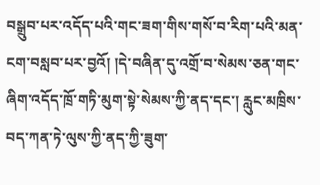བསྒྲུབ་པར་འདོད་པའི་གང་ཟག་གིས་གསོ་བ་རིག་པའི་མན་ངག་བསླབ་པར་བྱའོ། །དེ་བཞིན་དུ་འགྲོ་བ་སེམས་ཅན་གང་ཞིག་འདོད་ཁྲོ་གཏི་མུག་སྟེ་སེམས་ཀྱི་ནད་དང་། རླུང་མཁྲིས་བད་ཀན་ཏེ་ལུས་ཀྱི་ནད་ཀྱི་ཟུག་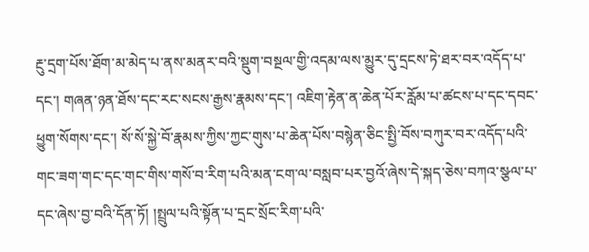རྔུ་དྲག་པོས་ཐོག་མ་མེད་པ་ནས་མནར་བའི་སྡུག་བསྔལ་གྱི་འདམ་ལས་མྱུར་དུ་དྲངས་ཏེ་ཐར་བར་འདོད་པ་དང་། གཞན་ཉན་ཐོས་དང་རང་སངས་རྒྱས་རྣམས་དང་། འཇིག་རྟེན་ན་ཆེན་པོར་རློམ་པ་ཚངས་པ་དང་དབང་ཕྱུག་སོགས་དང་། སོ་སོ་སྐྱེ་བོ་རྣམས་ཀྱིས་ཀྱང་གུས་པ་ཆེན་པོས་བསྙེན་ཅིང་སྤྱི་བོས་བཀུར་བར་འདོད་པའི་གང་ཟག་གང་དང་གང་གིས་གསོ་བ་རིག་པའི་མན་ངག་ལ་བསླབ་པར་བྱའོ་ཞེས་དེ་སྐད་ཅེས་བཀའ་སྩལ་པ་དང་ཞེས་བྱ་བའི་དོན་ཏོ། །སྤྲུལ་པའི་སྟོན་པ་དྲང་སྲོང་རིག་པའི་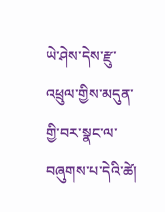ཡེ་ཤེས་དེས་རྫུ་འཕྲུལ་གྱིས་མདུན་གྱི་བར་སྣང་ལ་བཞུགས་པ་དེའི་ཚེ།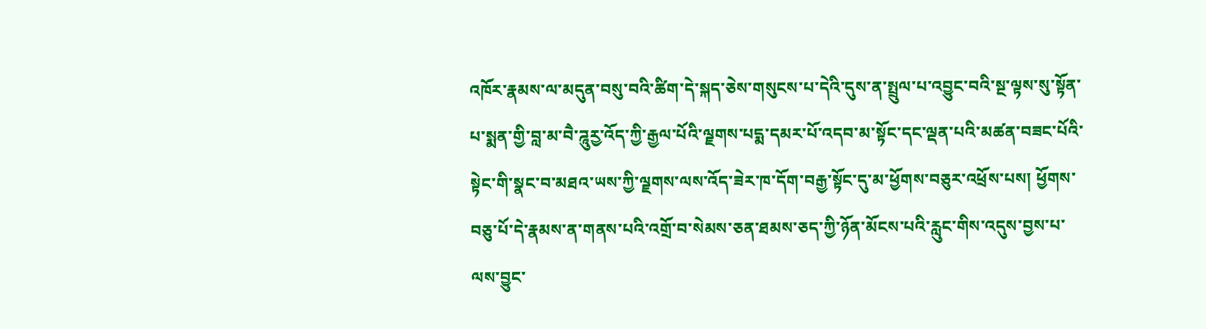འཁོར་རྣམས་ལ་མདུན་བསུ་བའི་ཚིག་དེ་སྐད་ཅེས་གསུངས་པ་དེའི་དུས་ན་སྤྲུལ་པ་འབྱུང་བའི་སྔ་ལྟས་སུ་སྟོན་པ་སྨན་གྱི་བླ་མ་བཻ་ཌཱུརྱ་འོད་ཀྱི་རྒྱལ་པོའི་ལྗགས་པདྨ་དམར་པོ་འདབ་མ་སྟོང་དང་ལྡན་པའི་མཚན་བཟང་པོའི་སྟེང་གི་སྣང་བ་མཐའ་ཡས་ཀྱི་ལྗགས་ལས་འོད་ཟེར་ཁ་དོག་བརྒྱ་སྟོང་དུ་མ་ཕྱོགས་བཅུར་འཕྲོས་པས། ཕྱོགས་བཅུ་པོ་དེ་རྣམས་ན་གནས་པའི་འགྲོ་བ་སེམས་ཅན་ཐམས་ཅད་ཀྱི་ཉོན་མོངས་པའི་རླུང་གིས་འདུས་བྱས་པ་ལས་བྱུང་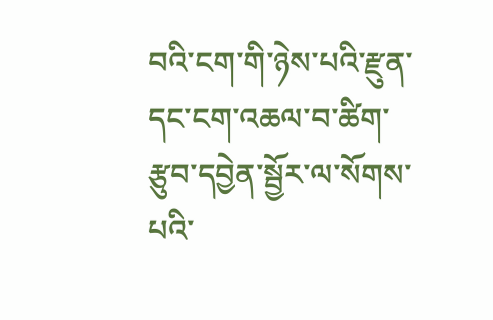བའི་ངག་གི་ཉེས་པའི་རྫུན་དང་ངག་འཆལ་བ་ཚིག་རྩུབ་དབྱེན་སྦྱོར་ལ་སོགས་པའི་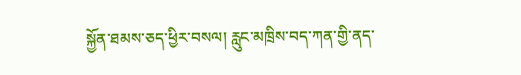སྐྱོན་ཐམས་ཅད་ཕྱིར་བསལ། རླུང་མཁྲིས་བད་ཀན་གྱི་ནད་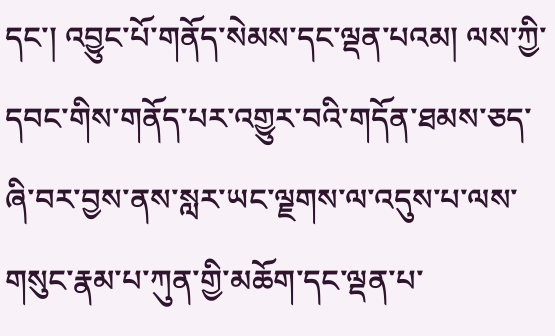དང་། འབྱུང་པོ་གནོད་སེམས་དང་ལྡན་པའམ། ལས་ཀྱི་དབང་གིས་གནོད་པར་འགྱུར་བའི་གདོན་ཐམས་ཅད་ཞི་བར་བྱས་ནས་སླར་ཡང་ལྗགས་ལ་འདུས་པ་ལས་གསུང་རྣམ་པ་ཀུན་གྱི་མཆོག་དང་ལྡན་པ་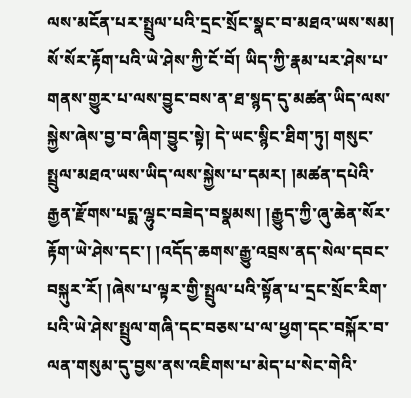ལས་མངོན་པར་སྤྲུལ་པའི་དྲང་སྲོང་སྣང་བ་མཐའ་ཡས་སམ། སོ་སོར་རྟོག་པའི་ཡེ་ཤེས་ཀྱི་ངོ་བོ། ཡིད་ཀྱི་རྣམ་པར་ཤེས་པ་གནས་གྱུར་པ་ལས་བྱུང་བས་ན་ཐ་སྙད་དུ་མཚན་ཡིད་ལས་སྐྱེས་ཞེས་བྱ་བ་ཞིག་བྱུང་སྟེ། དེ་ཡང་སྙིང་ཐིག་ཏུ། གསུང་སྤྲུལ་མཐའ་ཡས་ཡིད་ལས་སྐྱེས་པ་དམར། །མཚན་དཔེའི་རྒྱན་རྫོགས་པདྨ་ལྷུང་བཟེད་བསྣམས། །རྒྱུད་ཀྱི་ཞུ་ཆེན་སོར་རྟོག་ཡེ་ཤེས་དང་། །འདོད་ཆགས་རྒྱུ་འབྲས་ནད་སེལ་དབང་བསྐུར་རོ། །ཞེས་པ་ལྟར་གྱི་སྤྲུལ་པའི་སྟོན་པ་དྲང་སྲོང་རིག་པའི་ཡེ་ཤེས་སྤྲུལ་གཞི་དང་བཅས་པ་ལ་ཕྱག་དང་བསྐོར་བ་ལན་གསུམ་དུ་བྱས་ནས་འཇིགས་པ་མེད་པ་སེང་གེའི་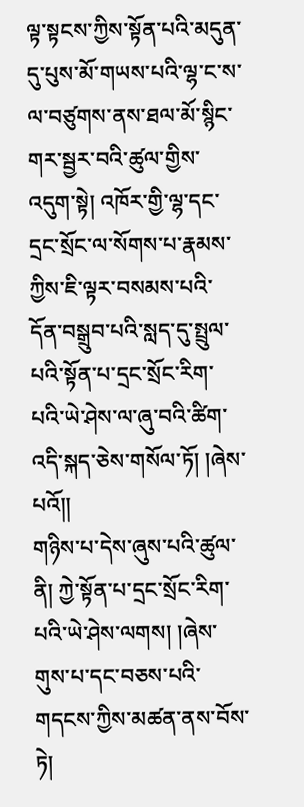ལྟ་སྟངས་ཀྱིས་སྟོན་པའི་མདུན་དུ་པུས་མོ་གཡས་པའི་ལྷ་ང་ས་ལ་བཙུགས་ནས་ཐལ་མོ་སྙིང་གར་སྦྱར་བའི་ཚུལ་གྱིས་འདུག་སྟེ། འཁོར་གྱི་ལྷ་དང་དྲང་སྲོང་ལ་སོགས་པ་རྣམས་ཀྱིས་ཇི་ལྟར་བསམས་པའི་དོན་བསྒྲུབ་པའི་སླད་དུ་སྤྲུལ་པའི་སྟོན་པ་དྲང་སྲོང་རིག་པའི་ཡེ་ཤེས་ལ་ཞུ་བའི་ཚིག་འདི་སྐད་ཅེས་གསོལ་ཏོ། །ཞེས་པའོ།།
གཉིས་པ་དེས་ཞུས་པའི་ཚུལ་ནི། ཀྱེ་སྟོན་པ་དྲང་སྲོང་རིག་པའི་ཡེ་ཤེས་ལགས། །ཞེས་གུས་པ་དང་བཅས་པའི་གདངས་ཀྱིས་མཚན་ནས་བོས་ཏེ།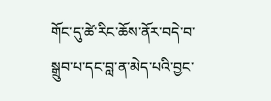གོང་དུ་ཚེ་རིང་ཆོས་ནོར་བདེ་བ་སྒྲུབ་པ་དང་བླ་ན་མེད་པའི་བྱང་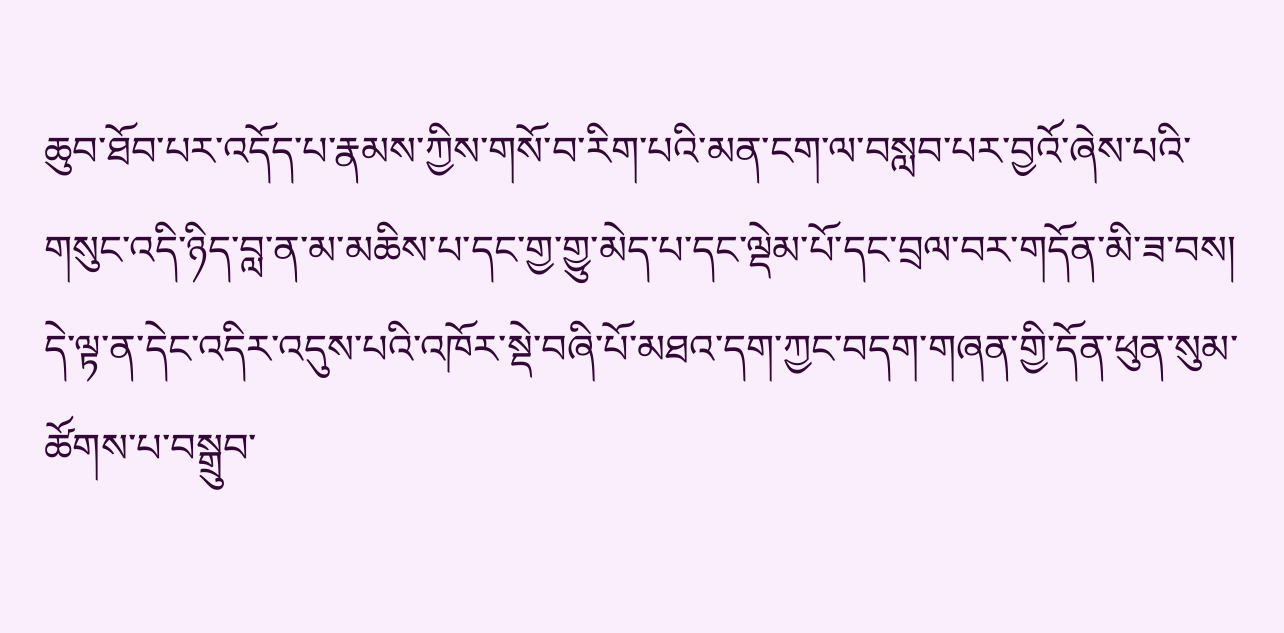ཆུབ་ཐོབ་པར་འདོད་པ་རྣམས་ཀྱིས་གསོ་བ་རིག་པའི་མན་ངག་ལ་བསླབ་པར་བྱའོ་ཞེས་པའི་གསུང་འདི་ཉིད་བླ་ན་མ་མཆིས་པ་དང་གྱ་གྱུ་མེད་པ་དང་ལྡེམ་པོ་དང་བྲལ་བར་གདོན་མི་ཟ་བས། དེ་ལྟ་ན་དེང་འདིར་འདུས་པའི་འཁོར་སྡེ་བཞི་པོ་མཐའ་དག་ཀྱང་བདག་གཞན་གྱི་དོན་ཕུན་སུམ་ཚོགས་པ་བསྒྲུབ་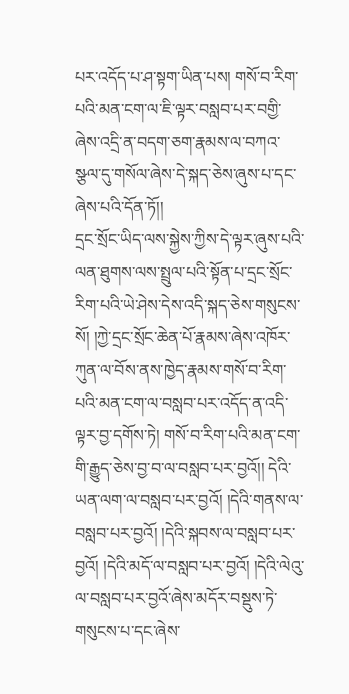པར་འདོད་པ་ཤ་སྟག་ཡིན་པས། གསོ་བ་རིག་པའི་མན་ངག་ལ་ཇི་ལྟར་བསླབ་པར་བགྱི་ཞེས་འདྲི་ན་བདག་ཅག་རྣམས་ལ་བཀའ་སྩལ་དུ་གསོལ་ཞེས་དེ་སྐད་ཅེས་ཞུས་པ་དང་ཞེས་པའི་དོན་ཏོ།།
དྲང་སྲོང་ཡིད་ལས་སྐྱེས་ཀྱིས་དེ་ལྟར་ཞུས་པའི་ལན་ཐུགས་ལས་སྤྲུལ་པའི་སྟོན་པ་དྲང་སྲོང་རིག་པའི་ཡེ་ཤེས་དེས་འདི་སྐད་ཅེས་གསུངས་སོ། །ཀྱེ་དྲང་སྲོང་ཆེན་པོ་རྣམས་ཞེས་འཁོར་ཀུན་ལ་བོས་ནས་ཁྱེད་རྣམས་གསོ་བ་རིག་པའི་མན་ངག་ལ་བསླབ་པར་འདོད་ན་འདི་ལྟར་བྱ་དགོས་ཏེ། གསོ་བ་རིག་པའི་མན་ངག་གི་རྒྱུད་ཅེས་བྱ་བ་ལ་བསླབ་པར་བྱའོ།། དེའི་ཡན་ལག་ལ་བསླབ་པར་བྱའོ། །དེའི་གནས་ལ་བསླབ་པར་བྱའོ། །དེའི་སྐབས་ལ་བསླབ་པར་བྱའོ། །དེའི་མདོ་ལ་བསླབ་པར་བྱའོ། །དེའི་ལེའུ་ལ་བསླབ་པར་བྱའོ་ཞེས་མདོར་བསྡུས་ཏེ་གསུངས་པ་དང་ཞེས་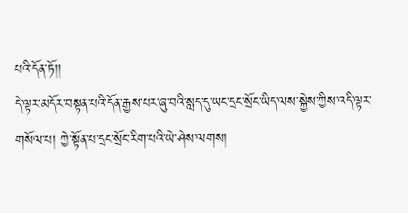པའི་དོན་ཏོ།།
དེ་ལྟར་མདོར་བསྟན་པའི་དོན་རྒྱས་པར་ཞུ་བའི་སླད་དུ་ཡང་དྲང་སྲོང་ཡིད་ལས་སྐྱེས་ཀྱིས་འདི་ལྟར་གསོལ་པ། ཀྱེ་སྟོན་པ་དྲང་སྲོང་རིག་པའི་ཡེ་ཤེས་ལགས།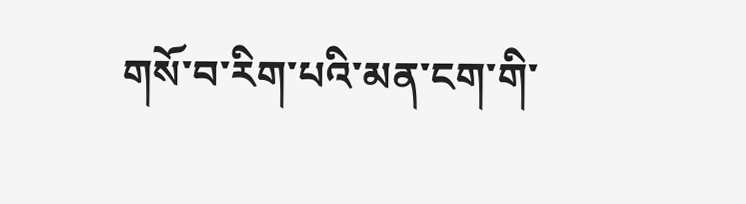གསོ་བ་རིག་པའི་མན་ངག་གི་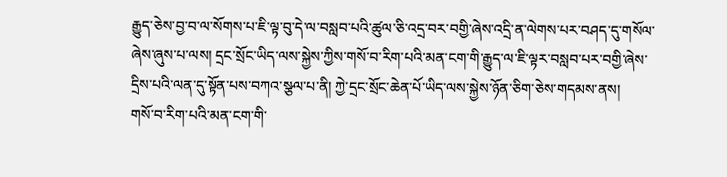རྒྱུད་ཅེས་བྱ་བ་ལ་སོགས་པ་ཇི་ལྟ་བུ་དེ་ལ་བསླབ་པའི་ཚུལ་ཅི་འདྲ་བར་བགྱི་ཞེས་འདྲི་ན་ལེགས་པར་བཤད་དུ་གསོལ་ཞེས་ཞུས་པ་ལས། དྲང་སྲོང་ཡིད་ལས་སྐྱེས་ཀྱིས་གསོ་བ་རིག་པའི་མན་ངག་གི་རྒྱུད་ལ་ཇི་ལྟར་བསླབ་པར་བགྱི་ཞེས་དྲིས་པའི་ལན་དུ་སྟོན་པས་བཀའ་སྩལ་པ་ནི། ཀྱེ་དྲང་སྲོང་ཆེན་པོ་ཡིད་ལས་སྐྱེས་ཉོན་ཅིག་ཅེས་གདམས་ནས།
གསོ་བ་རིག་པའི་མན་ངག་གི་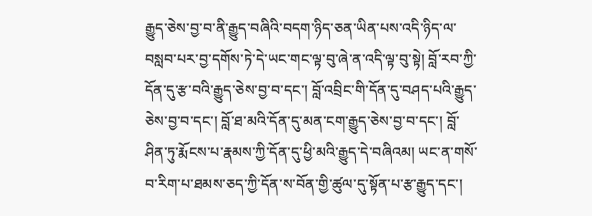རྒྱུད་ཅེས་བྱ་བ་ནི་རྒྱུད་བཞིའི་བདག་ཉིད་ཅན་ཡིན་པས་འདི་ཉིད་ལ་བསླབ་པར་བྱ་དགོས་ཏེ་དེ་ཡང་གང་ལྟ་བུ་ཞེ་ན་འདི་ལྟ་བུ་སྟེ། བློ་རབ་ཀྱི་དོན་དུ་རྩ་བའི་རྒྱུད་ཅེས་བྱ་བ་དང་། བློ་འབྲིང་གི་དོན་དུ་བཤད་པའི་རྒྱུད་ཅེས་བྱ་བ་དང་། བློ་ཐ་མའི་དོན་དུ་མན་ངག་རྒྱུད་ཅེས་བྱ་བ་དང་། བློ་ཤིན་ཏུ་རྨོངས་པ་རྣམས་ཀྱི་དོན་དུ་ཕྱི་མའི་རྒྱུད་དེ་བཞིའམ། ཡང་ན་གསོ་བ་རིག་པ་ཐམས་ཅད་ཀྱི་དོན་ས་བོན་གྱི་ཚུལ་དུ་སྟོན་པ་རྩ་རྒྱུད་དང་།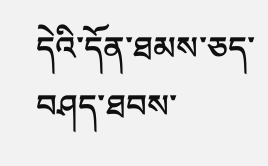དེའི་དོན་ཐམས་ཅད་བཤད་ཐབས་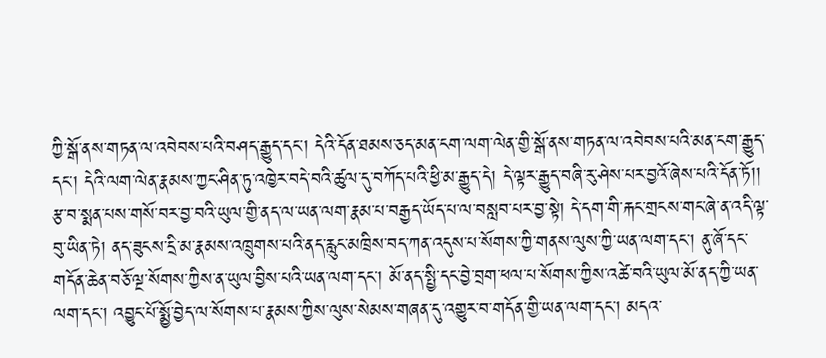ཀྱི་སྒོ་ནས་གཏན་ལ་འབེབས་པའི་བཤད་རྒྱུད་དང་། དེའི་དོན་ཐམས་ཅད་མན་ངག་ལག་ལེན་གྱི་སྒོ་ནས་གཏན་ལ་འབེབས་པའི་མན་ངག་རྒྱུད་དང་། དེའི་ལག་ལེན་རྣམས་ཀྱང་ཤིན་ཏུ་འཁྱེར་བདེ་བའི་ཚུལ་དུ་བཀོད་པའི་ཕྱི་མ་རྒྱུད་དེ། དེ་ལྟར་རྒྱུད་བཞི་རུ་ཤེས་པར་བྱའོ་ཞེས་པའི་དོན་ཏོ།།
རྩ་བ་སྨན་པས་གསོ་བར་བྱ་བའི་ཡུལ་གྱི་ནད་ལ་ཡན་ལག་རྣམ་པ་བརྒྱད་ཡོད་པ་ལ་བསླབ་པར་བྱ་སྟེ། དེ་དག་གི་རྐང་གྲངས་གང་ཞེ་ན་འདི་ལྟ་བུ་ཡིན་ཏེ། ནད་ཟུངས་དྲི་མ་རྣམས་འཁྲུགས་པའི་ནད་རླུང་མཁྲིས་བད་ཀན་འདུས་པ་སོགས་ཀྱི་གནས་ལུས་ཀྱི་ཡན་ལག་དང་། ནུ་ཞོ་དང་གདོན་ཆེན་བཅོ་ལྔ་སོགས་ཀྱིས་ན་ཡུལ་བྱིས་པའི་ཡན་ལག་དང་། མོ་ནད་སྤྱི་དང་བྱེ་བྲག་ཕལ་པ་སོགས་ཀྱིས་འཚེ་བའི་ཡུལ་མོ་ནད་ཀྱི་ཡན་ལག་དང་། འབྱུང་པོ་སྨྱོ་བྱེད་ལ་སོགས་པ་རྣམས་ཀྱིས་ལུས་སེམས་གཞན་དུ་འགྱུར་བ་གདོན་གྱི་ཡན་ལག་དང་། མདའ་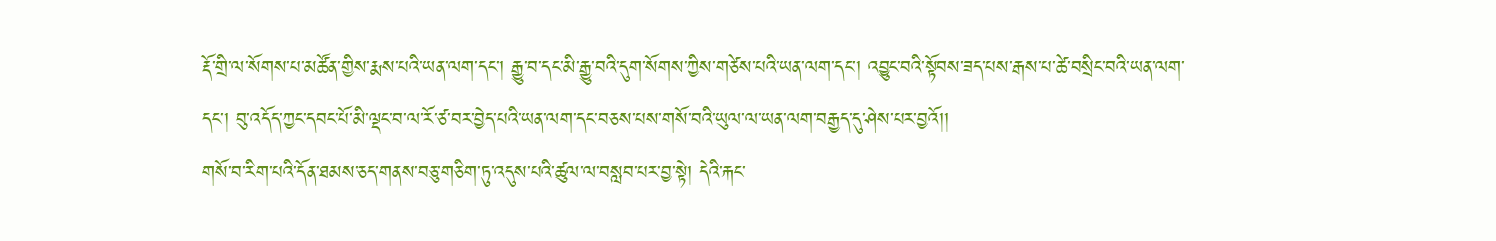རྡོ་གྲི་ལ་སོགས་པ་མཚོན་གྱིས་རྨས་པའི་ཡན་ལག་དང་། རྒྱུ་བ་དང་མི་རྒྱུ་བའི་དུག་སོགས་ཀྱིས་གཙེས་པའི་ཡན་ལག་དང་། འབྱུང་བའི་སྟོབས་ཟད་པས་རྒས་པ་ཚེ་བསྲིང་བའི་ཡན་ལག་དང་། བུ་འདོད་ཀྱང་དབང་པོ་མི་ལྡང་བ་ལ་རོ་ཙ་བར་བྱེད་པའི་ཡན་ལག་དང་བཅས་པས་གསོ་བའི་ཡུལ་ལ་ཡན་ལག་བརྒྱད་དུ་ཤེས་པར་བྱའོ།།
གསོ་བ་རིག་པའི་དོན་ཐམས་ཅད་གནས་བཅུ་གཅིག་ཏུ་འདུས་པའི་ཚུལ་ལ་བསླབ་པར་བྱ་སྟེ། དེའི་རྐང་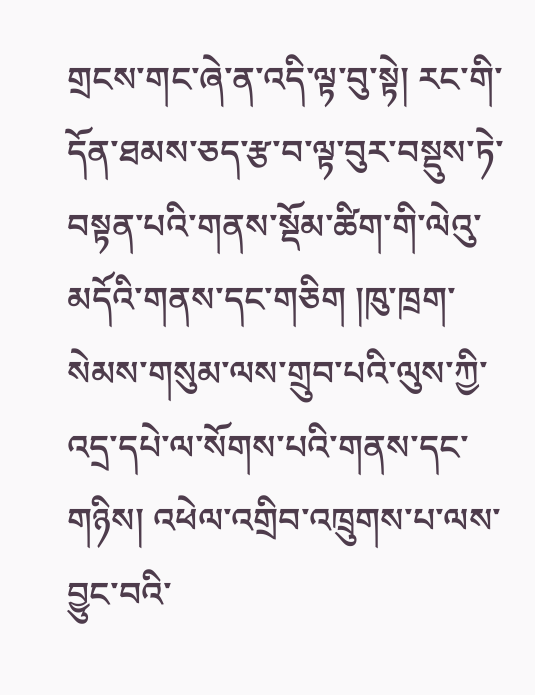གྲངས་གང་ཞེ་ན་འདི་ལྟ་བུ་སྟེ། རང་གི་དོན་ཐམས་ཅད་རྩ་བ་ལྟ་བུར་བསྡུས་ཏེ་བསྟན་པའི་གནས་སྡོམ་ཚིག་གི་ལེའུ་མདོའི་གནས་དང་གཅིག །ཁུ་ཁྲག་སེམས་གསུམ་ལས་གྲུབ་པའི་ལུས་ཀྱི་འདྲ་དཔེ་ལ་སོགས་པའི་གནས་དང་གཉིས། འཕེལ་འགྲིབ་འཁྲུགས་པ་ལས་བྱུང་བའི་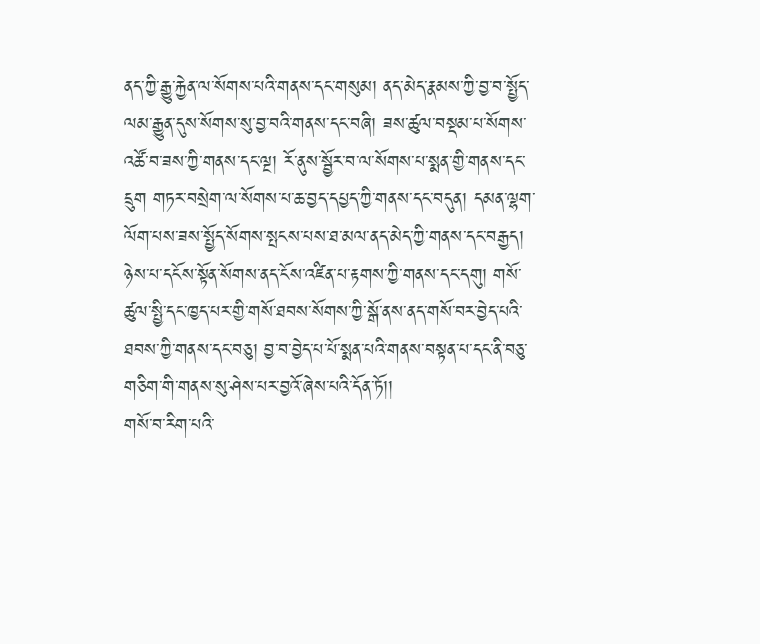ནད་ཀྱི་རྒྱུ་རྐྱེན་ལ་སོགས་པའི་གནས་དང་གསུམ། ནད་མེད་རྣམས་ཀྱི་བྱ་བ་སྤྱོད་ལམ་རྒྱུན་དུས་སོགས་སུ་བྱ་བའི་གནས་དང་བཞི། ཟས་ཚུལ་བསྡམ་པ་སོགས་འཚོ་བ་ཟས་ཀྱི་གནས་དང་ལྔ། རོ་ནུས་སྦྱོར་བ་ལ་སོགས་པ་སྨན་གྱི་གནས་དང་དྲུག གཏར་བསྲེག་ལ་སོགས་པ་ཆ་བྱད་དཔྱད་ཀྱི་གནས་དང་བདུན། དམན་ལྷག་ལོག་པས་ཟས་སྤྱོད་སོགས་སྤངས་པས་ཐ་མལ་ནད་མེད་ཀྱི་གནས་དང་བརྒྱད། ཉེས་པ་དངོས་སྟོན་སོགས་ནད་ངོས་འཛིན་པ་རྟགས་ཀྱི་གནས་དང་དགུ། གསོ་ཚུལ་སྤྱི་དང་ཁྱད་པར་གྱི་གསོ་ཐབས་སོགས་ཀྱི་སྒོ་ནས་ནད་གསོ་བར་བྱེད་པའི་ཐབས་ཀྱི་གནས་དང་བཅུ། བྱ་བ་བྱེད་པ་པོ་སྨན་པའི་གནས་བསྟན་པ་དང་ནི་བཅུ་གཅིག་གི་གནས་སུ་ཤེས་པར་བྱའོ་ཞེས་པའི་དོན་ཏོ།།
གསོ་བ་རིག་པའི་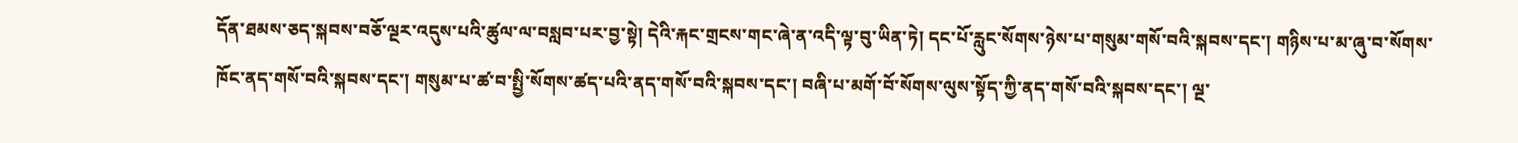དོན་ཐམས་ཅད་སྐབས་བཅོ་ལྔར་འདུས་པའི་ཚུལ་ལ་བསླབ་པར་བྱ་སྟེ། དེའི་རྐང་གྲངས་གང་ཞེ་ན་འདི་ལྟ་བུ་ཡིན་ཏེ། དང་པོ་རླུང་སོགས་ཉེས་པ་གསུམ་གསོ་བའི་སྐབས་དང་། གཉིས་པ་མ་ཞུ་བ་སོགས་ཁོང་ནད་གསོ་བའི་སྐབས་དང་། གསུམ་པ་ཚ་བ་སྤྱི་སོགས་ཚད་པའི་ནད་གསོ་བའི་སྐབས་དང་། བཞི་པ་མགོ་བོ་སོགས་ལུས་སྟོད་ཀྱི་ནད་གསོ་བའི་སྐབས་དང་། ལྔ་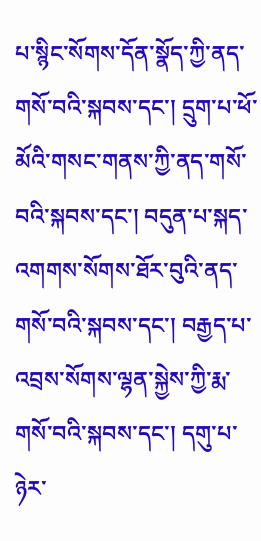པ་སྙིང་སོགས་དོན་སྣོད་ཀྱི་ནད་གསོ་བའི་སྐབས་དང་། དྲུག་པ་ཕོ་མོའི་གསང་གནས་ཀྱི་ནད་གསོ་བའི་སྐབས་དང་། བདུན་པ་སྐད་འགགས་སོགས་ཐོར་བུའི་ནད་གསོ་བའི་སྐབས་དང་། བརྒྱད་པ་འབྲས་སོགས་ལྷན་སྐྱེས་ཀྱི་རྨ་གསོ་བའི་སྐབས་དང་། དགུ་པ་ཉེར་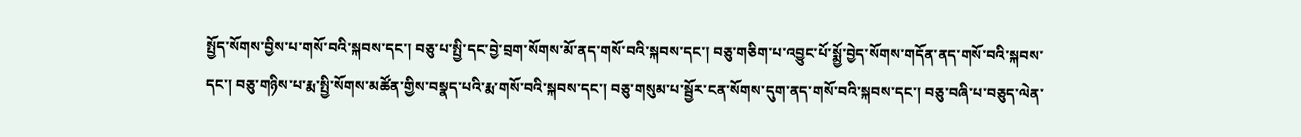སྤྱོད་སོགས་བྱིས་པ་གསོ་བའི་སྐབས་དང་། བཅུ་པ་སྤྱི་དང་བྱེ་བྲག་སོགས་མོ་ནད་གསོ་བའི་སྐབས་དང་། བཅུ་གཅིག་པ་འབྱུང་པོ་སྨྱོ་བྱེད་སོགས་གདོན་ནད་གསོ་བའི་སྐབས་དང་། བཅུ་གཉིས་པ་རྨ་སྤྱི་སོགས་མཚོན་གྱིས་བསྣད་པའི་རྨ་གསོ་བའི་སྐབས་དང་། བཅུ་གསུམ་པ་སྦྱོར་ངན་སོགས་དུག་ནད་གསོ་བའི་སྐབས་དང་། བཅུ་བཞི་པ་བཅུད་ལེན་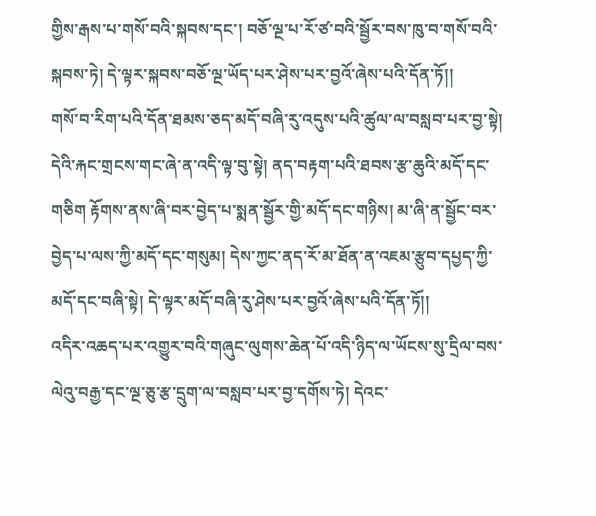གྱིས་རྒས་པ་གསོ་བའི་སྐབས་དང་། བཅོ་ལྔ་པ་རོ་ཙ་བའི་སྦྱོར་བས་ཁུ་བ་གསོ་བའི་སྐབས་ཏེ། དེ་ལྟར་སྐབས་བཅོ་ལྔ་ཡོད་པར་ཤེས་པར་བྱའོ་ཞེས་པའི་དོན་ཏོ།།
གསོ་བ་རིག་པའི་དོན་ཐམས་ཅད་མདོ་བཞི་རུ་འདུས་པའི་ཚུལ་ལ་བསླབ་པར་བྱ་སྟེ། དེའི་རྐང་གྲངས་གང་ཞེ་ན་འདི་ལྟ་བུ་སྟེ། ནད་བརྟག་པའི་ཐབས་རྩ་ཆུའི་མདོ་དང་གཅིག རྟོགས་ནས་ཞི་བར་བྱེད་པ་སྨན་སྦྱོར་གྱི་མདོ་དང་གཉིས། མ་ཞི་ན་སྦྱོང་བར་བྱེད་པ་ལས་ཀྱི་མདོ་དང་གསུམ། དེས་ཀྱང་ནད་རོ་མ་ཐོན་ན་འཇམ་རྩུབ་དཔྱད་ཀྱི་མདོ་དང་བཞི་སྟེ། དེ་ལྟར་མདོ་བཞི་རུ་ཤེས་པར་བྱའོ་ཞེས་པའི་དོན་ཏོ།།
འདིར་འཆད་པར་འགྱུར་བའི་གཞུང་ལུགས་ཆེན་པོ་འདི་ཉིད་ལ་ཡོངས་སུ་དྲིལ་བས་ལེའུ་བརྒྱ་དང་ལྔ་ཅུ་རྩ་དྲུག་ལ་བསླབ་པར་བྱ་དགོས་ཏེ། དེའང་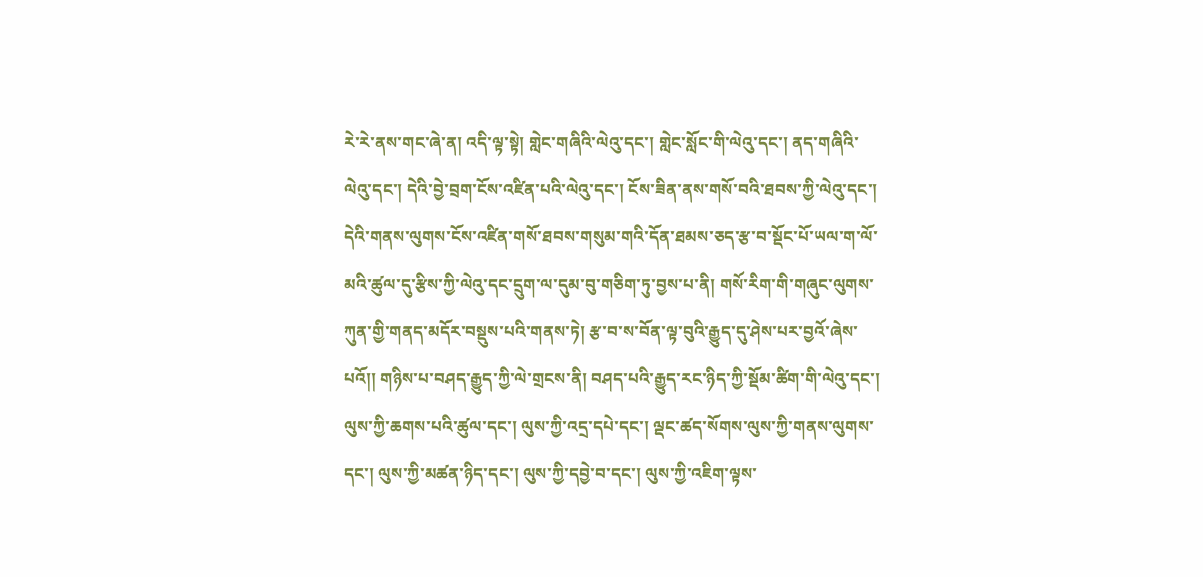རེ་རེ་ནས་གང་ཞེ་ན། འདི་ལྟ་སྟེ། གླེང་གཞིའི་ལེའུ་དང་། གླེང་སློང་གི་ལེའུ་དང་། ནད་གཞིའི་ལེའུ་དང་། དེའི་བྱེ་བྲག་ངོས་འཛིན་པའི་ལེའུ་དང་། ངོས་ཟིན་ནས་གསོ་བའི་ཐབས་ཀྱི་ལེའུ་དང་། དེའི་གནས་ལུགས་ངོས་འཛིན་གསོ་ཐབས་གསུམ་གའི་དོན་ཐམས་ཅད་རྩ་བ་སྡོང་པོ་ཡལ་ག་ལོ་མའི་ཚུལ་དུ་རྩིས་ཀྱི་ལེའུ་དང་དྲུག་ལ་དུམ་བུ་གཅིག་ཏུ་བྱས་པ་ནི། གསོ་རིག་གི་གཞུང་ལུགས་ཀུན་གྱི་གནད་མདོར་བསྡུས་པའི་གནས་ཏེ། རྩ་བ་ས་བོན་ལྟ་བུའི་རྒྱུད་དུ་ཤེས་པར་བྱའོ་ཞེས་པའོ།། གཉིས་པ་བཤད་རྒྱུད་ཀྱི་ལེ་གྲངས་ནི། བཤད་པའི་རྒྱུད་རང་ཉིད་ཀྱི་སྡོམ་ཚིག་གི་ལེའུ་དང་། ལུས་ཀྱི་ཆགས་པའི་ཚུལ་དང་། ལུས་ཀྱི་འདྲ་དཔེ་དང་། ལྡང་ཚད་སོགས་ལུས་ཀྱི་གནས་ལུགས་དང་། ལུས་ཀྱི་མཚན་ཉིད་དང་། ལུས་ཀྱི་དབྱེ་བ་དང་། ལུས་ཀྱི་འཇིག་ལྟས་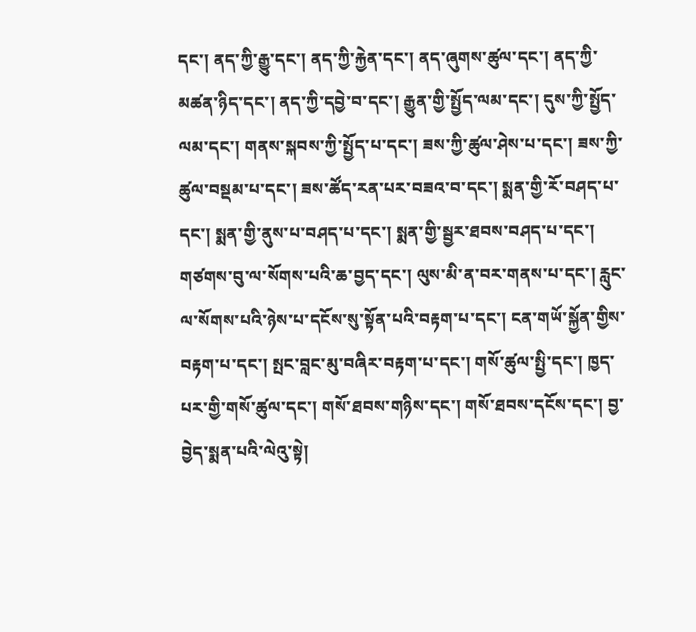དང་། ནད་ཀྱི་རྒྱུ་དང་། ནད་ཀྱི་རྐྱེན་དང་། ནད་ཞུགས་ཚུལ་དང་། ནད་ཀྱི་མཚན་ཉིད་དང་། ནད་ཀྱི་དབྱེ་བ་དང་། རྒྱུན་གྱི་སྤྱོད་ལམ་དང་། དུས་ཀྱི་སྤྱོད་ལམ་དང་། གནས་སྐབས་ཀྱི་སྤྱོད་པ་དང་། ཟས་ཀྱི་ཚུལ་ཤེས་པ་དང་། ཟས་ཀྱི་ཚུལ་བསྡམ་པ་དང་། ཟས་ཚོད་རན་པར་བཟའ་བ་དང་། སྨན་གྱི་རོ་བཤད་པ་དང་། སྨན་གྱི་ནུས་པ་བཤད་པ་དང་། སྨན་གྱི་སྦྱར་ཐབས་བཤད་པ་དང་། གཙགས་བུ་ལ་སོགས་པའི་ཆ་བྱད་དང་། ལུས་མི་ན་བར་གནས་པ་དང་། རླུང་ལ་སོགས་པའི་ཉེས་པ་དངོས་སུ་སྟོན་པའི་བརྟག་པ་དང་། ངན་གཡོ་སྐྱོན་གྱིས་བརྟག་པ་དང་། སྤང་བླང་མུ་བཞིར་བརྟག་པ་དང་། གསོ་ཚུལ་སྤྱི་དང་། ཁྱད་པར་གྱི་གསོ་ཚུལ་དང་། གསོ་ཐབས་གཉིས་དང་། གསོ་ཐབས་དངོས་དང་། བྱ་བྱེད་སྨན་པའི་ལེའུ་སྟེ།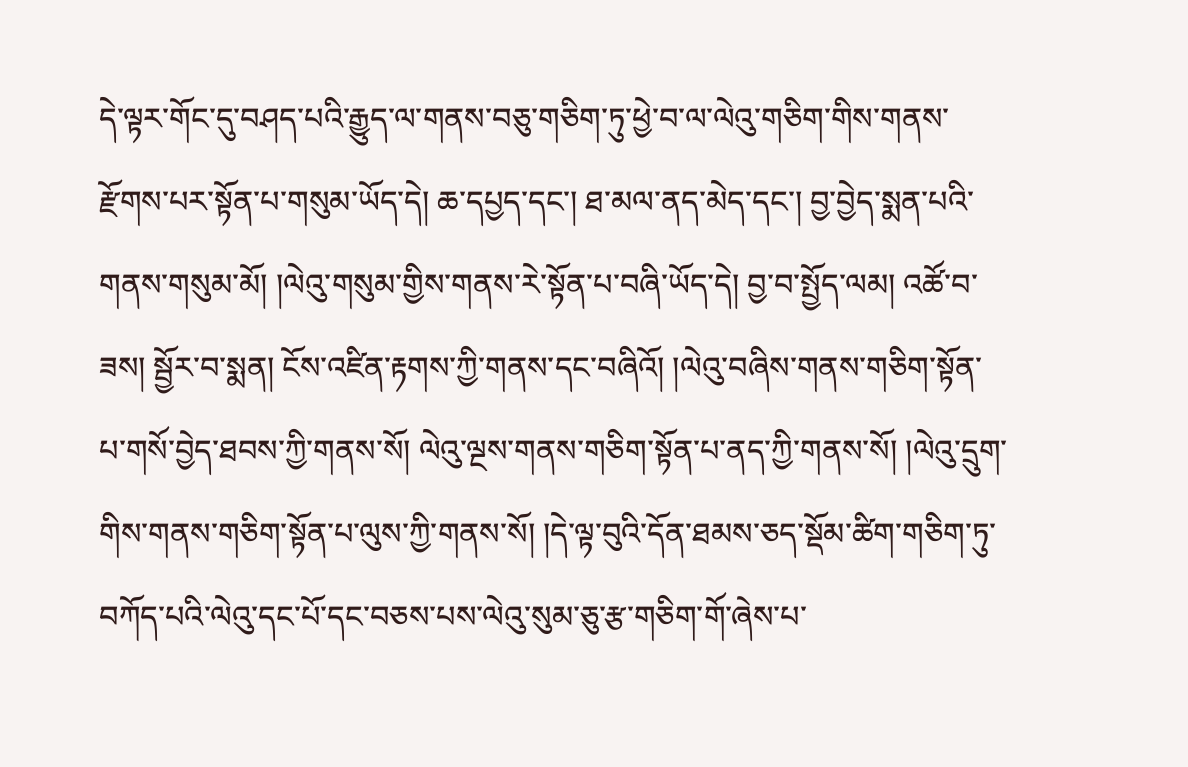དེ་ལྟར་གོང་དུ་བཤད་པའི་རྒྱུད་ལ་གནས་བཅུ་གཅིག་ཏུ་ཕྱེ་བ་ལ་ལེའུ་གཅིག་གིས་གནས་རྫོགས་པར་སྟོན་པ་གསུམ་ཡོད་དེ། ཆ་དཔྱད་དང་། ཐ་མལ་ནད་མེད་དང་། བྱ་བྱེད་སྨན་པའི་གནས་གསུམ་མོ། །ལེའུ་གསུམ་གྱིས་གནས་རེ་སྟོན་པ་བཞི་ཡོད་དེ། བྱ་བ་སྤྱོད་ལམ། འཚོ་བ་ཟས། སྦྱོར་བ་སྨན། ངོས་འཛིན་རྟགས་ཀྱི་གནས་དང་བཞིའོ། །ལེའུ་བཞིས་གནས་གཅིག་སྟོན་པ་གསོ་བྱེད་ཐབས་ཀྱི་གནས་སོ། ལེའུ་ལྔས་གནས་གཅིག་སྟོན་པ་ནད་ཀྱི་གནས་སོ། །ལེའུ་དྲུག་གིས་གནས་གཅིག་སྟོན་པ་ལུས་ཀྱི་གནས་སོ། །དེ་ལྟ་བུའི་དོན་ཐམས་ཅད་སྡོམ་ཚིག་གཅིག་ཏུ་བཀོད་པའི་ལེའུ་དང་པོ་དང་བཅས་པས་ལེའུ་སུམ་ཅུ་རྩ་གཅིག་གོ་ཞེས་པ་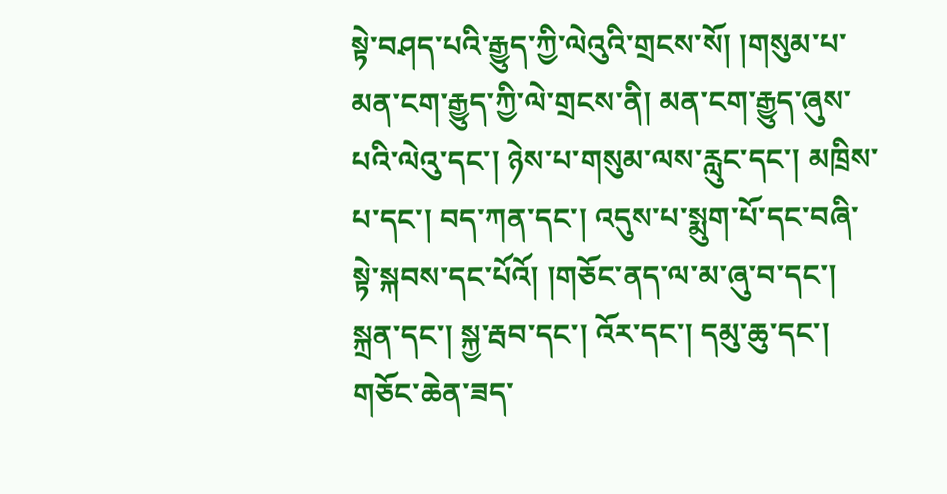སྟེ་བཤད་པའི་རྒྱུད་ཀྱི་ལེའུའི་གྲངས་སོ། །གསུམ་པ་མན་ངག་རྒྱུད་ཀྱི་ལེ་གྲངས་ནི། མན་ངག་རྒྱུད་ཞུས་པའི་ལེའུ་དང་། ཉེས་པ་གསུམ་ལས་རླུང་དང་། མཁྲིས་པ་དང་། བད་ཀན་དང་། འདུས་པ་སྨུག་པོ་དང་བཞི་སྟེ་སྐབས་དང་པོའོ། །གཅོང་ནད་ལ་མ་ཞུ་བ་དང་། སྐྲན་དང་། སྐྱ་རྦབ་དང་། འོར་དང་། དམུ་ཆུ་དང་། གཅོང་ཆེན་ཟད་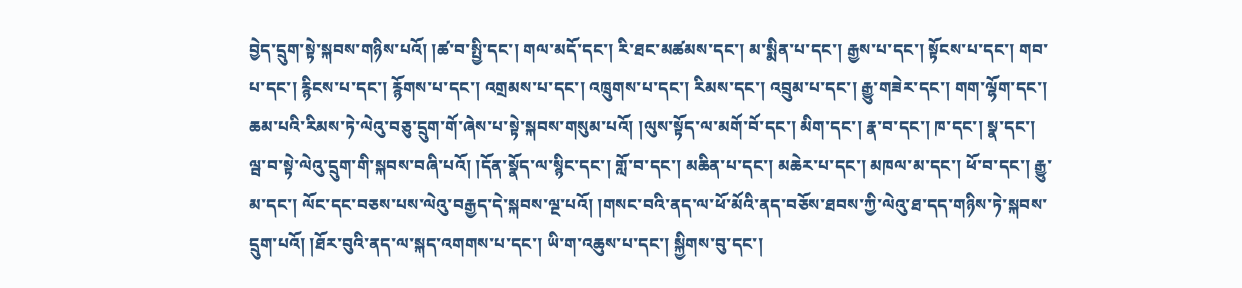བྱེད་དྲུག་སྟེ་སྐབས་གཉིས་པའོ། །ཚ་བ་སྤྱི་དང་། གལ་མདོ་དང་། རི་ཐང་མཚམས་དང་། མ་སྨིན་པ་དང་། རྒྱས་པ་དང་། སྟོངས་པ་དང་། གབ་པ་དང་། རྙིངས་པ་དང་། རྙོགས་པ་དང་། འགྲམས་པ་དང་། འཁྲུགས་པ་དང་། རིམས་དང་། འབྲུམ་པ་དང་། རྒྱུ་གཟེར་དང་། གག་ལྷོག་དང་། ཆམ་པའི་རིམས་ཏེ་ལེའུ་བཅུ་དྲུག་གོ་ཞེས་པ་སྟེ་སྐབས་གསུམ་པའོ། །ལུས་སྟོད་ལ་མགོ་བོ་དང་། མིག་དང་། རྣ་བ་དང་། ཁ་དང་། སྣ་དང་། ལྦ་བ་སྟེ་ལེའུ་དྲུག་གི་སྐབས་བཞི་པའོ། །དོན་སྣོད་ལ་སྙིང་དང་། གློ་བ་དང་། མཆིན་པ་དང་། མཆེར་པ་དང་། མཁལ་མ་དང་། ཕོ་བ་དང་། རྒྱུ་མ་དང་། ལོང་དང་བཅས་པས་ལེའུ་བརྒྱད་དེ་སྐབས་ལྔ་པའོ། །གསང་བའི་ནད་ལ་ཕོ་མོའི་ནད་བཅོས་ཐབས་ཀྱི་ལེའུ་ཐ་དད་གཉིས་ཏེ་སྐབས་དྲུག་པའོ། །ཐོར་བུའི་ནད་ལ་སྐད་འགགས་པ་དང་། ཡི་ག་འཆུས་པ་དང་། སྐྱིགས་བུ་དང་།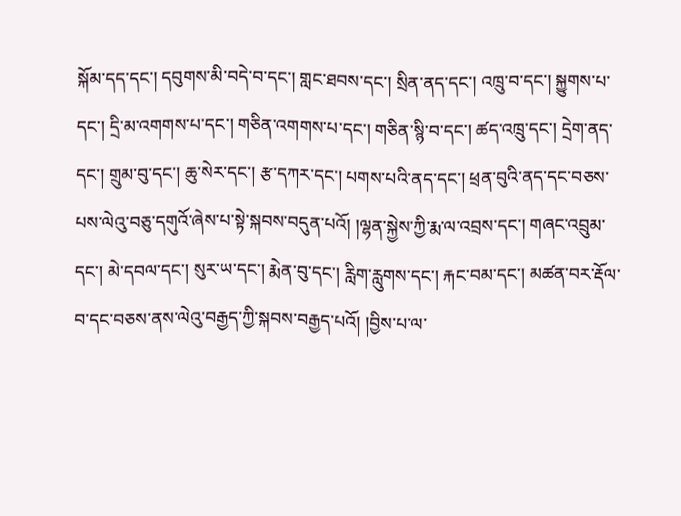སྐོམ་དད་དང་། དབུགས་མི་བདེ་བ་དང་། གླང་ཐབས་དང་། སྲིན་ནད་དང་། འཁྲུ་བ་དང་། སྐྱུགས་པ་དང་། དྲི་མ་འགགས་པ་དང་། གཅིན་འགགས་པ་དང་། གཅིན་སྙི་བ་དང་། ཚད་འཁྲུ་དང་། དྲེག་ནད་དང་། གྲུམ་བུ་དང་། ཆུ་སེར་དང་། རྩ་དཀར་དང་། པགས་པའི་ནད་དང་། ཕྲན་བུའི་ནད་དང་བཅས་པས་ལེའུ་བཅུ་དགུའོ་ཞེས་པ་སྟེ་སྐབས་བདུན་པའོ། །ལྷན་སྐྱེས་ཀྱི་རྨ་ལ་འབྲས་དང་། གཞང་འབྲུམ་དང་། མེ་དབལ་དང་། སུར་ཡ་དང་། རྨེན་བུ་དང་། རླིག་རླུགས་དང་། རྐང་བམ་དང་། མཚན་བར་རྡོལ་བ་དང་བཅས་ནས་ལེའུ་བརྒྱད་ཀྱི་སྐབས་བརྒྱད་པའོ། །བྱིས་པ་ལ་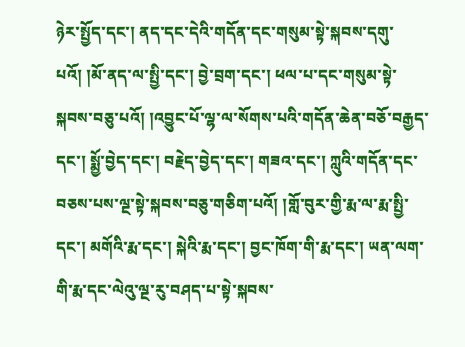ཉེར་སྤྱོད་དང་། ནད་དང་དེའི་གདོན་དང་གསུམ་སྟེ་སྐབས་དགུ་པའོ། །མོ་ནད་ལ་སྤྱི་དང་། བྱེ་བྲག་དང་། ཕལ་པ་དང་གསུམ་སྟེ་སྐབས་བཅུ་པའོ། །འབྱུང་པོ་ལྷ་ལ་སོགས་པའི་གདོན་ཆེན་བཅོ་བརྒྱད་དང་། སྨྱོ་བྱེད་དང་། བརྗེད་བྱེད་དང་། གཟའ་དང་། ཀླུའི་གདོན་དང་བཅས་པས་ལྔ་སྟེ་སྐབས་བཅུ་གཅིག་པའོ། །གློ་བུར་གྱི་རྨ་ལ་རྨ་སྤྱི་དང་། མགོའི་རྨ་དང་། སྐེའི་རྨ་དང་། བྱང་ཁོག་གི་རྨ་དང་། ཡན་ལག་གི་རྨ་དང་ལེའུ་ལྔ་རུ་བཤད་པ་སྟེ་སྐབས་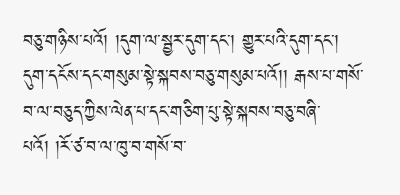བཅུ་གཉིས་པའོ། །དུག་ལ་སྦྱར་དུག་དང་། གྱུར་པའི་དུག་དང་། དུག་དངོས་དང་གསུམ་སྟེ་སྐབས་བཅུ་གསུམ་པའོ།། རྒས་པ་གསོ་བ་ལ་བཅུད་ཀྱིས་ལེན་པ་དང་གཅིག་པུ་སྟེ་སྐབས་བཅུ་བཞི་པའོ། །རོ་ཙ་བ་ལ་ཁུ་བ་གསོ་བ་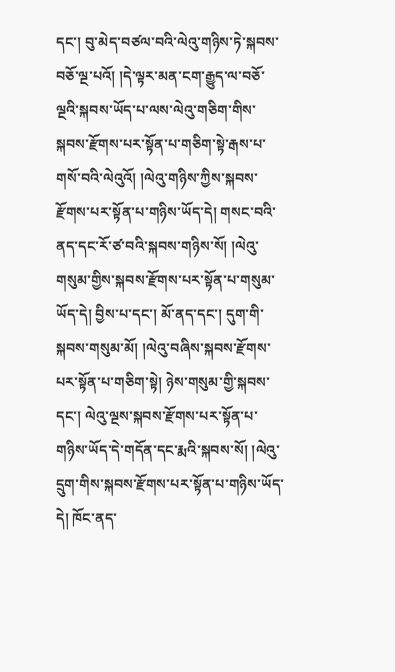དང་། བུ་མེད་བཙལ་བའི་ལེའུ་གཉིས་ཏེ་སྐབས་བཅོ་ལྔ་པའོ། །དེ་ལྟར་མན་ངག་རྒྱུད་ལ་བཅོ་ལྔའི་སྐབས་ཡོད་པ་ལས་ལེའུ་གཅིག་གིས་སྐབས་རྫོགས་པར་སྟོན་པ་གཅིག་སྟེ་རྒས་པ་གསོ་བའི་ལེའུའོ། །ལེའུ་གཉིས་ཀྱིས་སྐབས་རྫོགས་པར་སྟོན་པ་གཉིས་ཡོད་དེ། གསང་བའི་ནད་དང་རོ་ཙ་བའི་སྐབས་གཉིས་སོ། །ལེའུ་གསུམ་གྱིས་སྐབས་རྫོགས་པར་སྟོན་པ་གསུམ་ཡོད་དེ། བྱིས་པ་དང་། མོ་ནད་དང་། དུག་གི་སྐབས་གསུམ་མོ། །ལེའུ་བཞིས་སྐབས་རྫོགས་པར་སྟོན་པ་གཅིག་སྟེ། ཉེས་གསུམ་གྱི་སྐབས་དང་། ལེའུ་ལྔས་སྐབས་རྫོགས་པར་སྟོན་པ་གཉིས་ཡོད་དེ་གདོན་དང་རྨའི་སྐབས་སོ། །ལེའུ་དྲུག་གིས་སྐབས་རྫོགས་པར་སྟོན་པ་གཉིས་ཡོད་དེ། ཁོང་ནད་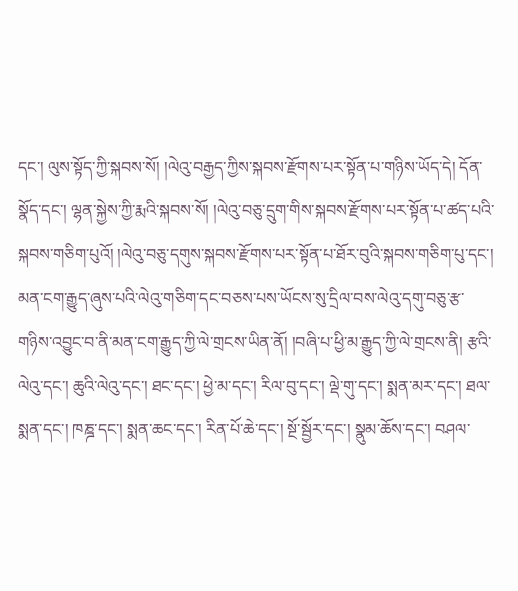དང་། ལུས་སྟོད་ཀྱི་སྐབས་སོ། །ལེའུ་བརྒྱད་ཀྱིས་སྐབས་རྫོགས་པར་སྟོན་པ་གཉིས་ཡོད་དེ། དོན་སྣོད་དང་། ལྷན་སྐྱེས་ཀྱི་རྨའི་སྐབས་སོ། །ལེའུ་བཅུ་དྲུག་གིས་སྐབས་རྫོགས་པར་སྟོན་པ་ཚད་པའི་སྐབས་གཅིག་པུའོ། །ལེའུ་བཅུ་དགུས་སྐབས་རྫོགས་པར་སྟོན་པ་ཐོར་བུའི་སྐབས་གཅིག་པུ་དང་། མན་ངག་རྒྱུད་ཞུས་པའི་ལེའུ་གཅིག་དང་བཅས་པས་ཡོངས་སུ་དྲིལ་བས་ལེའུ་དགུ་བཅུ་རྩ་གཉིས་འབྱུང་བ་ནི་མན་ངག་རྒྱུད་ཀྱི་ལེ་གྲངས་ཡིན་ནོ། །བཞི་པ་ཕྱི་མ་རྒྱུད་ཀྱི་ལེ་གྲངས་ནི། རྩའི་ལེའུ་དང་། ཆུའི་ལེའུ་དང་། ཐང་དང་། ཕྱེ་མ་དང་། རིལ་བུ་དང་། ལྡེ་གུ་དང་། སྨན་མར་དང་། ཐལ་སྨན་དང་། ཁཎྜ་དང་། སྨན་ཆང་དང་། རིན་པོ་ཆེ་དང་། སྔོ་སྦྱོར་དང་། སྣུམ་ཆོས་དང་། བཤལ་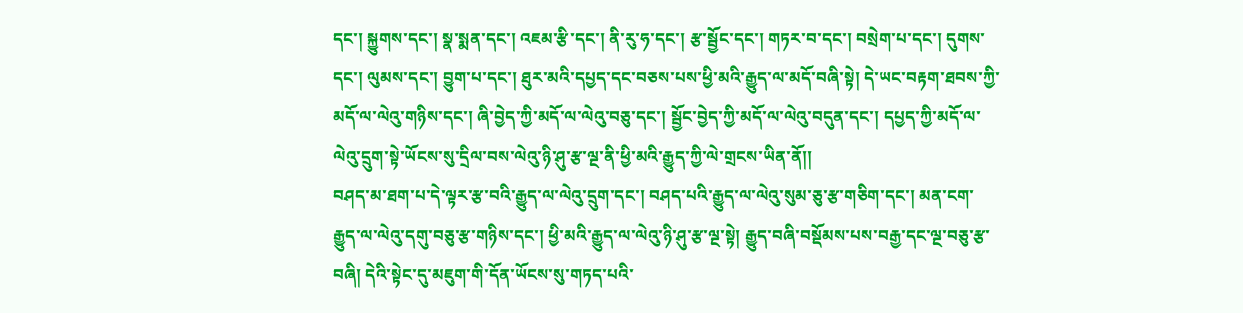དང་། སྐྱུགས་དང་། སྣ་སྨན་དང་། འཇམ་རྩི་དང་། ནི་རུ་ཧ་དང་། རྩ་སྦྱོང་དང་། གཏར་བ་དང་། བསྲེག་པ་དང་། དུགས་དང་། ལུམས་དང་། བྱུག་པ་དང་། ཐུར་མའི་དཔྱད་དང་བཅས་པས་ཕྱི་མའི་རྒྱུད་ལ་མདོ་བཞི་སྟེ། དེ་ཡང་བརྟག་ཐབས་ཀྱི་མདོ་ལ་ལེའུ་གཉིས་དང་། ཞི་བྱེད་ཀྱི་མདོ་ལ་ལེའུ་བཅུ་དང་། སྦྱོང་བྱེད་ཀྱི་མདོ་ལ་ལེའུ་བདུན་དང་། དཔྱད་ཀྱི་མདོ་ལ་ལེའུ་དྲུག་སྟེ་ཡོངས་སུ་དྲིལ་བས་ལེའུ་ཉི་ཤུ་རྩ་ལྔ་ནི་ཕྱི་མའི་རྒྱུད་ཀྱི་ལེ་གྲངས་ཡིན་ནོ།།
བཤད་མ་ཐག་པ་དེ་ལྟར་རྩ་བའི་རྒྱུད་ལ་ལེའུ་དྲུག་དང་། བཤད་པའི་རྒྱུད་ལ་ལེའུ་སུམ་ཅུ་རྩ་གཅིག་དང་། མན་ངག་རྒྱུད་ལ་ལེའུ་དགུ་བཅུ་རྩ་གཉིས་དང་། ཕྱི་མའི་རྒྱུད་ལ་ལེའུ་ཉི་ཤུ་རྩ་ལྔ་སྟེ། རྒྱུད་བཞི་བསྡོམས་པས་བརྒྱ་དང་ལྔ་བཅུ་རྩ་བཞི། དེའི་སྟེང་དུ་མཇུག་གི་དོན་ཡོངས་སུ་གཏད་པའི་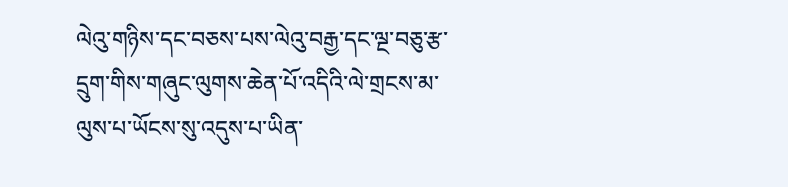ལེའུ་གཉིས་དང་བཅས་པས་ལེའུ་བརྒྱ་དང་ལྔ་བཅུ་རྩ་དྲུག་གིས་གཞུང་ལུགས་ཆེན་པོ་འདིའི་ལེ་གྲངས་མ་ལུས་པ་ཡོངས་སུ་འདུས་པ་ཡིན་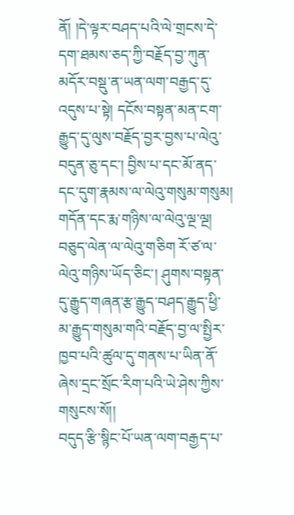ནོ། །དེ་ལྟར་བཤད་པའི་ལེ་གྲངས་དེ་དག་ཐམས་ཅད་ཀྱི་བརྗོད་བྱ་ཀུན་མདོར་བསྡུ་ན་ཡན་ལག་བརྒྱད་དུ་འདུས་པ་སྟེ། དངོས་བསྟན་མན་ངག་རྒྱུད་དུ་ལུས་བརྗོད་བྱར་བྱས་པ་ལེའུ་བདུན་ཅུ་དང་། བྱིས་པ་དང་མོ་ནད་དང་དུག་རྣམས་ལ་ལེའུ་གསུམ་གསུམ། གདོན་དང་རྨ་གཉིས་ལ་ལེའུ་ལྔ་ལྔ། བཅུད་ལེན་ལ་ལེའུ་གཅིག རོ་ཙ་ལ་ལེའུ་གཉིས་ཡོད་ཅིང་། ཤུགས་བསྟན་དུ་རྒྱུད་གཞན་རྩ་རྒྱུད་བཤད་རྒྱུད་ཕྱི་མ་རྒྱུད་གསུམ་གའི་བརྗོད་བྱ་ལ་སྤྱིར་ཁྱབ་པའི་ཚུལ་དུ་གནས་པ་ཡིན་ནོ་ཞེས་དྲང་སྲོང་རིག་པའི་ཡེ་ཤེས་ཀྱིས་གསུངས་སོ།།
བདུད་རྩི་སྙིང་པོ་ཡན་ལག་བརྒྱད་པ་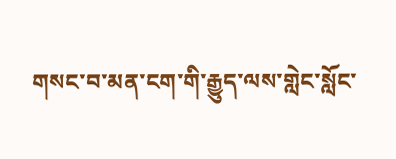གསང་བ་མན་ངག་གི་རྒྱུད་ལས་གླེང་སློང་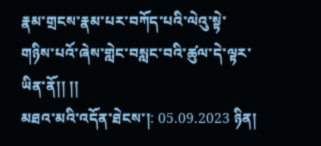རྣམ་གྲངས་རྣམ་པར་བཀོད་པའི་ལེའུ་སྟེ་གཉིས་པའོ་ཞེས་གླེང་བསླང་བའི་ཚུལ་དེ་ལྟར་ཡིན་ནོ།། །།
མཐའ་མའི་འདོན་ཐེངས་།: 05.09.2023 ཉིན།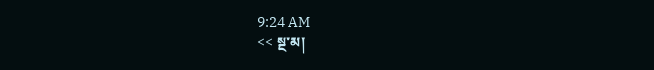9:24 AM
<< སྔ་མ།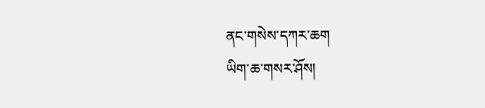ནང་གསེས་དཀར་ཆག
ཡིག་ཆ་གསར་ཤོས།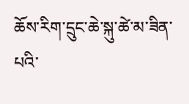ཆོས་རིག་དྲུང་ཆེ་སྐུ་ཚེ་མ་ཟིན་པའི་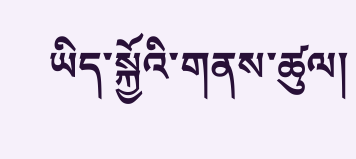ཡིད་སྐྱོའི་གནས་ཚུལ།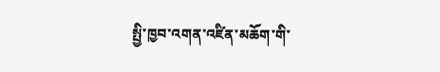སྤྱི་ཁྱབ་འགན་འཛིན་མཆོག་གི་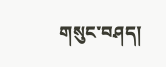གསུང་བཤད།